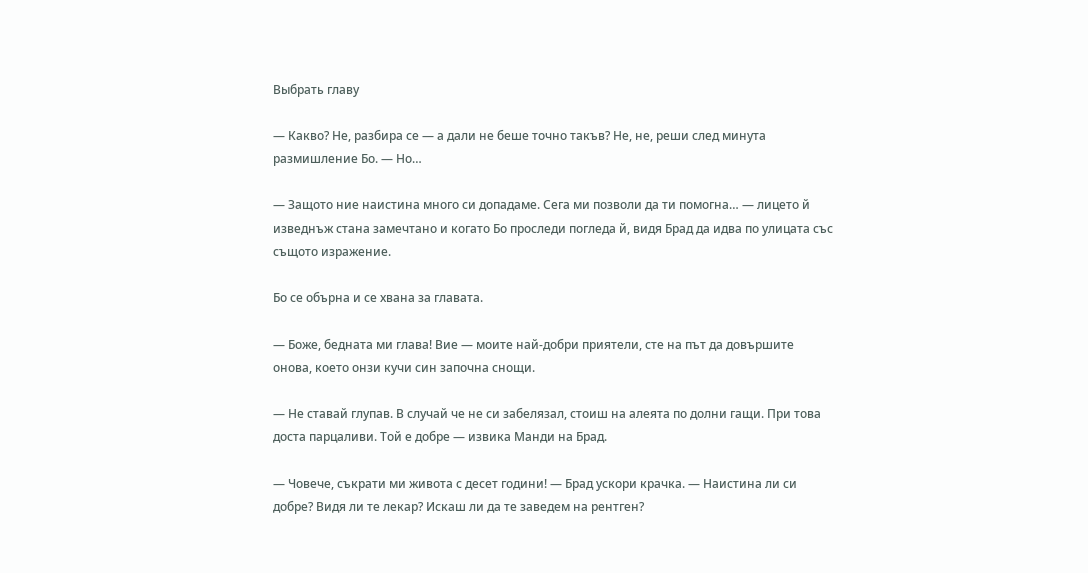Выбрать главу

— Какво? Не, разбира се — а дали не беше точно такъв? Не, не, реши след минута размишление Бо. — Но…

— Защото ние наистина много си допадаме. Сега ми позволи да ти помогна… — лицето й изведнъж стана замечтано и когато Бо проследи погледа й, видя Брад да идва по улицата със същото изражение.

Бо се обърна и се хвана за главата.

— Боже, бедната ми глава! Вие — моите най-добри приятели, сте на път да довършите онова, което онзи кучи син започна снощи.

— Не ставай глупав. В случай че не си забелязал, стоиш на алеята по долни гащи. При това доста парцаливи. Той е добре — извика Манди на Брад.

— Човече, съкрати ми живота с десет години! — Брад ускори крачка. — Наистина ли си добре? Видя ли те лекар? Искаш ли да те заведем на рентген?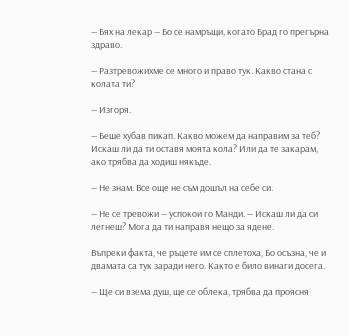— Бях на лекар — Бо се намръщи, когато Брад го прегърна здраво.

— Разтревожихме се много и право тук. Какво стана с колата ти?

— Изгоря.

— Беше хубав пикап. Какво можем да направим за теб? Искаш ли да ти оставя моята кола? Или да те закарам, ако трябва да ходиш някъде.

— Не знам. Все още не съм дошъл на себе си.

— Не се тревожи — успокои го Манди. — Искаш ли да си легнеш? Мога да ти направя нещо за ядене.

Въпреки факта, че ръцете им се сплетоха, Бо осъзна, че и двамата са тук заради него. Както е било винаги досега.

— Ще си взема душ, ще се облека, трябва да проясня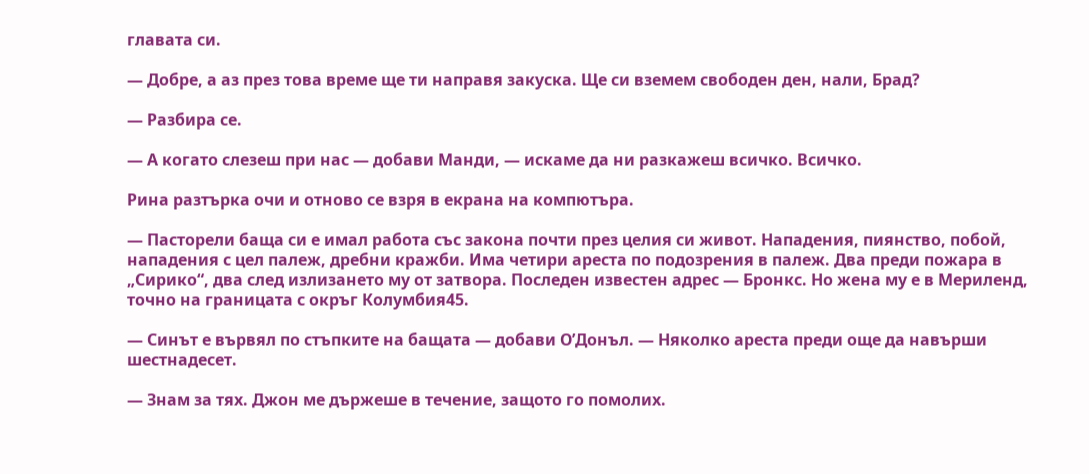главата си.

— Добре, а аз през това време ще ти направя закуска. Ще си вземем свободен ден, нали, Брад?

— Разбира се.

— А когато слезеш при нас — добави Манди, — искаме да ни разкажеш всичко. Всичко.

Рина разтърка очи и отново се взря в екрана на компютъра.

— Пасторели баща си е имал работа със закона почти през целия си живот. Нападения, пиянство, побой, нападения с цел палеж, дребни кражби. Има четири ареста по подозрения в палеж. Два преди пожара в „Сирико“, два след излизането му от затвора. Последен известен адрес — Бронкс. Но жена му е в Мериленд, точно на границата с окръг Колумбия45.

— Синът е вървял по стъпките на бащата — добави О’Донъл. — Няколко ареста преди още да навърши шестнадесет.

— Знам за тях. Джон ме държеше в течение, защото го помолих.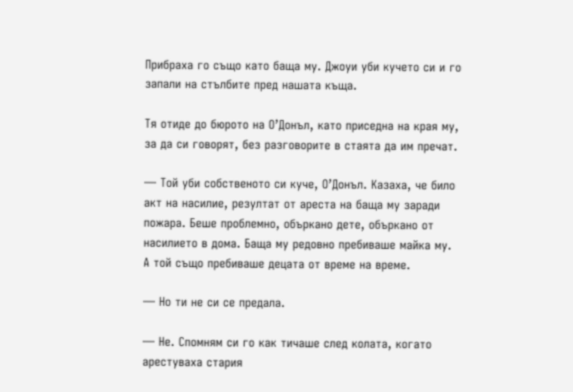Прибраха го също като баща му. Джоуи уби кучето си и го запали на стълбите пред нашата къща.

Тя отиде до бюрото на О’Донъл, като приседна на края му, за да си говорят, без разговорите в стаята да им пречат.

— Той уби собственото си куче, О’Донъл. Казаха, че било акт на насилие, резултат от ареста на баща му заради пожара. Беше проблемно, объркано дете, объркано от насилието в дома. Баща му редовно пребиваше майка му. А той също пребиваше децата от време на време.

— Но ти не си се предала.

— Не. Спомням си го как тичаше след колата, когато арестуваха стария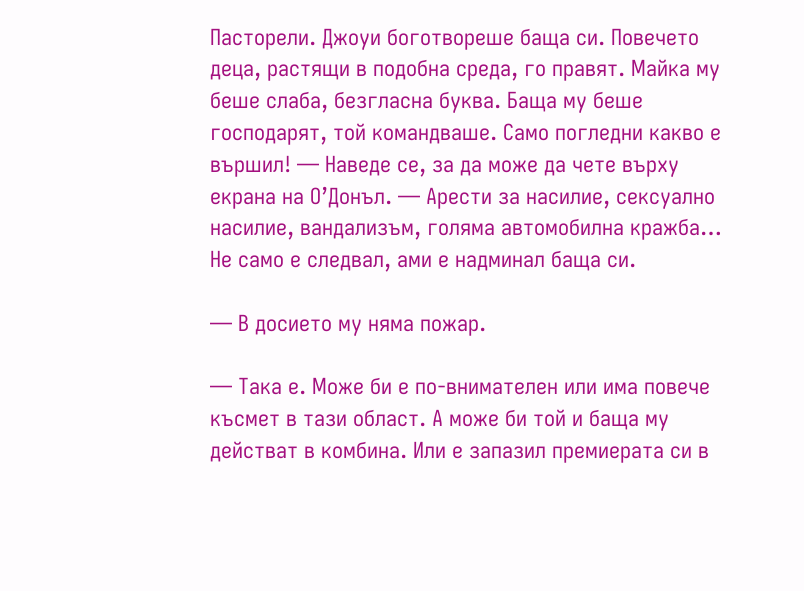Пасторели. Джоуи боготвореше баща си. Повечето деца, растящи в подобна среда, го правят. Майка му беше слаба, безгласна буква. Баща му беше господарят, той командваше. Само погледни какво е вършил! — Наведе се, за да може да чете върху екрана на О’Донъл. — Арести за насилие, сексуално насилие, вандализъм, голяма автомобилна кражба… Не само е следвал, ами е надминал баща си.

— В досието му няма пожар.

— Така е. Може би е по-внимателен или има повече късмет в тази област. А може би той и баща му действат в комбина. Или е запазил премиерата си в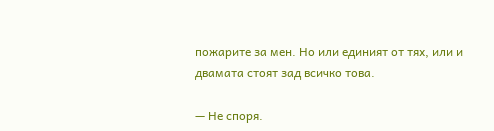пожарите за мен. Но или единият от тях, или и двамата стоят зад всичко това.

— Не споря.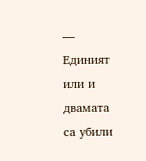— Единият или и двамата са убили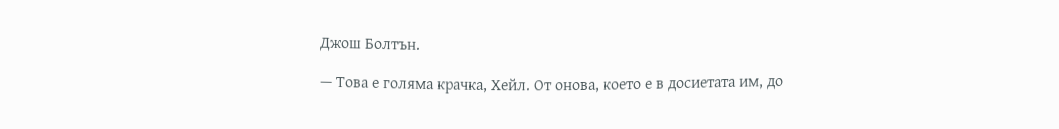Джош Болтън.

— Това е голяма крачка, Хейл. От онова, което е в досиетата им, до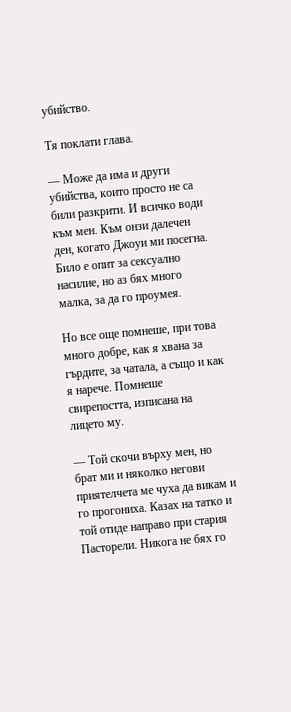убийство.

Тя поклати глава.

— Може да има и други убийства, които просто не са били разкрити. И всичко води към мен. Към онзи далечен ден, когато Джоуи ми посегна. Било е опит за сексуално насилие, но аз бях много малка, за да го проумея.

Но все още помнеше, при това много добре, как я хвана за гърдите, за чатала, а също и как я нарече. Помнеше свирепостта, изписана на лицето му.

— Той скочи върху мен, но брат ми и няколко негови приятелчета ме чуха да викам и го прогониха. Казах на татко и той отиде направо при стария Пасторели. Никога не бях го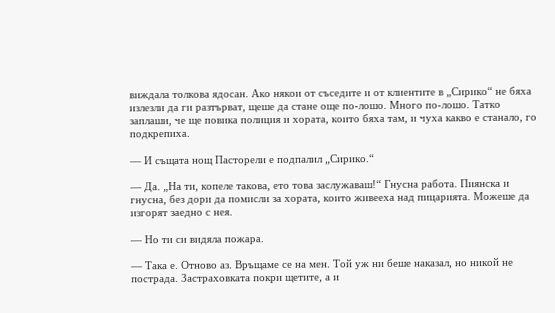виждала толкова ядосан. Ако някои от съседите и от клиентите в „Сирико“ не бяха излезли да ги разтърват, щеше да стане още по-лошо. Много по-лошо. Татко заплаши, че ще повика полиция и хората, които бяха там, и чуха какво е станало, го подкрепиха.

— И същата нощ Пасторели е подпалил „Сирико.“

— Да. „На ти, копеле такова, ето това заслужаваш!“ Гнусна работа. Пиянска и гнусна, без дори да помисли за хората, които живееха над пицарията. Можеше да изгорят заедно с нея.

— Но ти си видяла пожара.

— Така е. Отново аз. Връщаме се на мен. Той уж ни беше наказал, но никой не пострада. Застраховката покри щетите, а и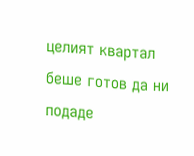целият квартал беше готов да ни подаде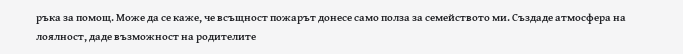ръка за помощ. Може да се каже, че всъщност пожарът донесе само полза за семейството ми. Създаде атмосфера на лоялност, даде възможност на родителите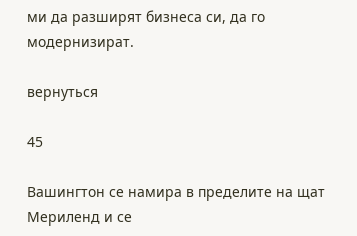ми да разширят бизнеса си, да го модернизират.

вернуться

45

Вашингтон се намира в пределите на щат Мериленд и се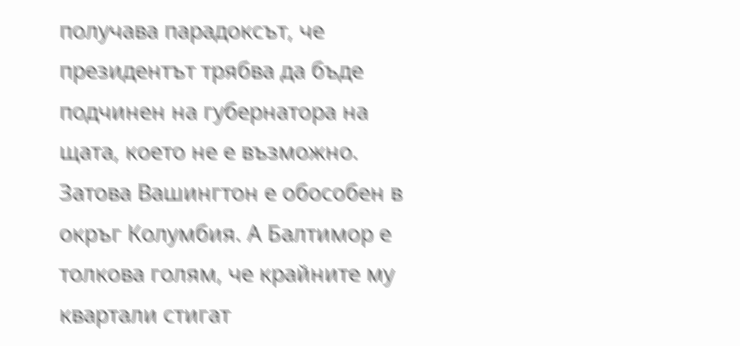получава парадоксът, че президентът трябва да бъде подчинен на губернатора на щата, което не е възможно. Затова Вашингтон е обособен в окръг Колумбия. А Балтимор е толкова голям, че крайните му квартали стигат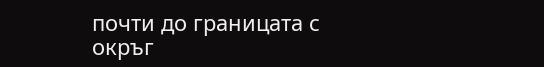почти до границата с окръг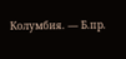Колумбия. — Б.пр.